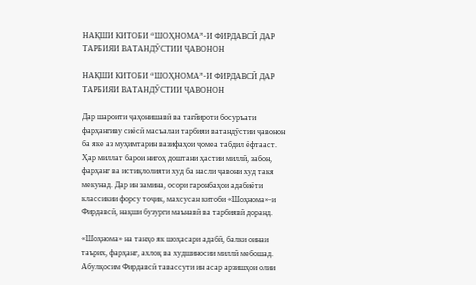НАҚШИ КИТОБИ “ШОҲНОМА”-И ФИРДАВСӢ ДАР ТАРБИЯИ ВАТАНДӮСТИИ ҶАВОНОН

НАҚШИ КИТОБИ “ШОҲНОМА”-И ФИРДАВСӢ ДАР ТАРБИЯИ ВАТАНДӮСТИИ ҶАВОНОН

Дар шароити ҷаҳонишавӣ ва тағйироти босуръати фарҳангиву сиёсӣ масъалаи тарбияи ватандӯстии ҷавонон ба яке аз муҳимтарин вазифаҳои ҷомеа табдил ёфтааст. Ҳар миллат барои нигоҳ доштани ҳастии миллӣ, забон, фарҳанг ва истиқлолияти худ ба насли ҷавони худ такя мекунад. Дар ин замина, осори гаронбаҳои адабиёти классикии форсу тоҷик, махсусан китоби «Шоҳнома»-и Фирдавсӣ, нақши бузурги маънавӣ ва тарбиявӣ доранд.

«Шоҳнома» на танҳо як шоҳасари адабӣ, балки оинаи таърих, фарҳанг, ахлоқ ва худшиносии миллӣ мебошад. Абулқосим Фирдавсӣ тавассути ин асар арзишҳои олии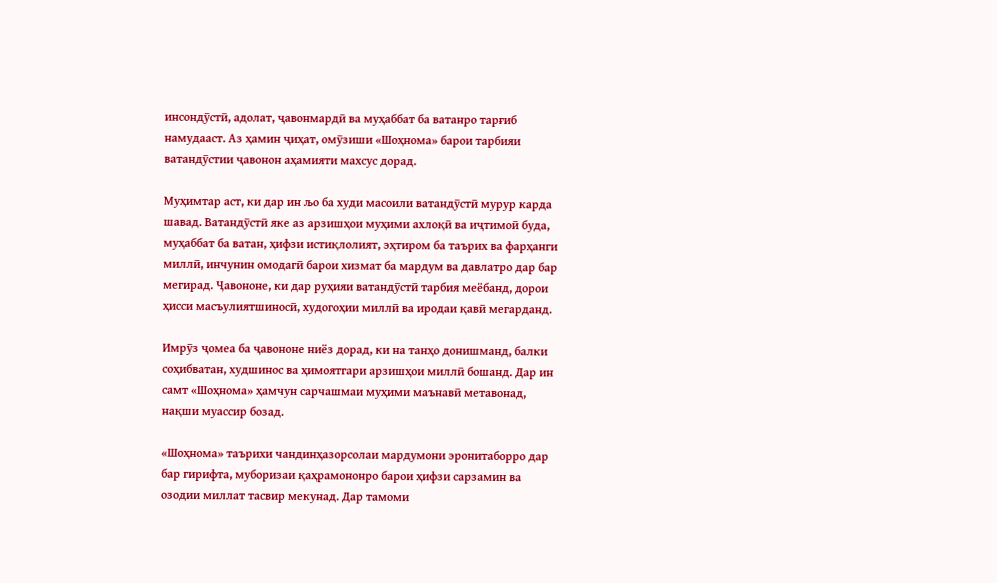инсондӯстӣ, адолат, ҷавонмардӣ ва муҳаббат ба ватанро тарғиб намудааст. Аз ҳамин ҷиҳат, омӯзиши «Шоҳнома» барои тарбияи ватандӯстии ҷавонон аҳамияти махсус дорад.

Муҳимтар аст, ки дар ин љо ба худи масоили ватандӯстӣ мурур карда шавад. Ватандӯстӣ яке аз арзишҳои муҳими ахлоқӣ ва иҷтимоӣ буда, муҳаббат ба ватан, ҳифзи истиқлолият, эҳтиром ба таърих ва фарҳанги миллӣ, инчунин омодагӣ барои хизмат ба мардум ва давлатро дар бар мегирад. Ҷавононе, ки дар руҳияи ватандӯстӣ тарбия меёбанд, дорои ҳисси масъулиятшиносӣ, худогоҳии миллӣ ва иродаи қавӣ мегарданд.

Имрӯз ҷомеа ба ҷавононе ниёз дорад, ки на танҳо донишманд, балки соҳибватан, худшинос ва ҳимоятгари арзишҳои миллӣ бошанд. Дар ин самт «Шоҳнома» ҳамчун сарчашмаи муҳими маънавӣ метавонад, нақши муассир бозад.

«Шоҳнома» таърихи чандинҳазорсолаи мардумони эронитаборро дар бар гирифта, муборизаи қаҳрамононро барои ҳифзи сарзамин ва озодии миллат тасвир мекунад. Дар тамоми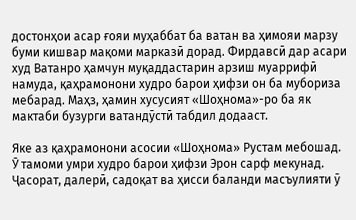достонҳои асар ғояи муҳаббат ба ватан ва ҳимояи марзу буми кишвар мақоми марказӣ дорад. Фирдавсӣ дар асари худ Ватанро ҳамчун муқаддастарин арзиш муаррифӣ намуда, қаҳрамонони худро барои ҳифзи он ба мубориза мебарад. Маҳз, ҳамин хусусият «Шоҳнома»-ро ба як мактаби бузурги ватандӯстӣ табдил додааст.

Яке аз қаҳрамонони асосии «Шоҳнома» Рустам мебошад. Ӯ тамоми умри худро барои ҳифзи Эрон сарф мекунад. Ҷасорат, далерӣ, садоқат ва ҳисси баланди масъулияти ӯ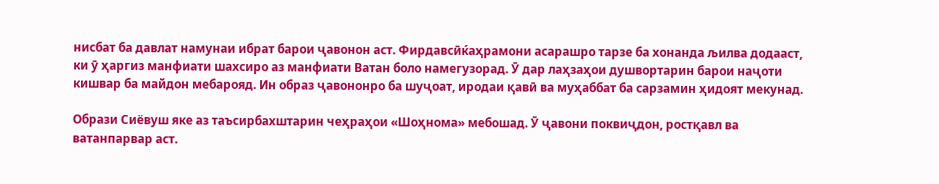нисбат ба давлат намунаи ибрат барои ҷавонон аст. Фирдавсӣќаҳрамони асарашро тарзе ба хонанда љилва додааст, ки ӯ ҳаргиз манфиати шахсиро аз манфиати Ватан боло намегузорад. Ӯ дар лаҳзаҳои душвортарин барои наҷоти кишвар ба майдон мебарояд. Ин образ ҷавононро ба шуҷоат, иродаи қавӣ ва муҳаббат ба сарзамин ҳидоят мекунад.

Образи Сиёвуш яке аз таъсирбахштарин чеҳраҳои «Шоҳнома» мебошад. Ӯ ҷавони поквиҷдон, ростқавл ва ватанпарвар аст.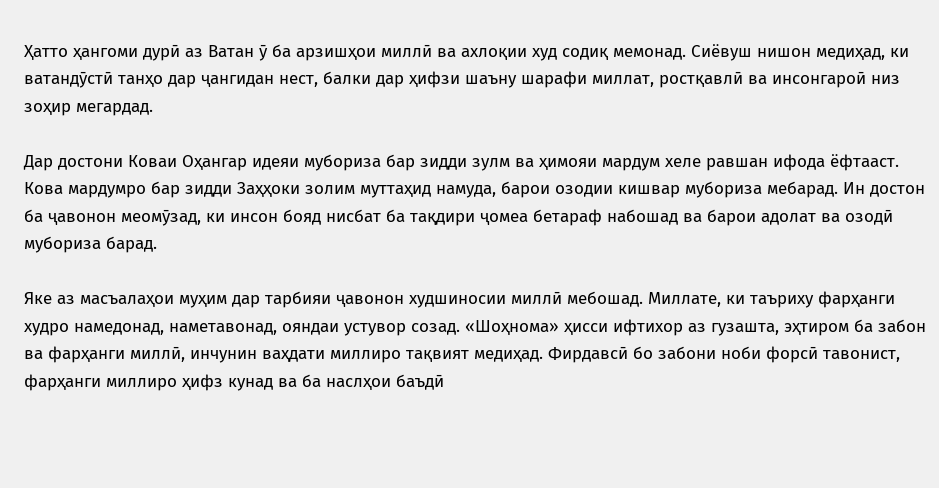Ҳатто ҳангоми дурӣ аз Ватан ӯ ба арзишҳои миллӣ ва ахлоқии худ содиқ мемонад. Сиёвуш нишон медиҳад, ки ватандӯстӣ танҳо дар ҷангидан нест, балки дар ҳифзи шаъну шарафи миллат, ростқавлӣ ва инсонгароӣ низ зоҳир мегардад.

Дар достони Коваи Оҳангар идеяи мубориза бар зидди зулм ва ҳимояи мардум хеле равшан ифода ёфтааст. Кова мардумро бар зидди Заҳҳоки золим муттаҳид намуда, барои озодии кишвар мубориза мебарад. Ин достон ба ҷавонон меомӯзад, ки инсон бояд нисбат ба тақдири ҷомеа бетараф набошад ва барои адолат ва озодӣ мубориза барад.

Яке аз масъалаҳои муҳим дар тарбияи ҷавонон худшиносии миллӣ мебошад. Миллате, ки таъриху фарҳанги худро намедонад, наметавонад, ояндаи устувор созад. «Шоҳнома» ҳисси ифтихор аз гузашта, эҳтиром ба забон ва фарҳанги миллӣ, инчунин ваҳдати миллиро тақвият медиҳад. Фирдавсӣ бо забони ноби форсӣ тавонист, фарҳанги миллиро ҳифз кунад ва ба наслҳои баъдӣ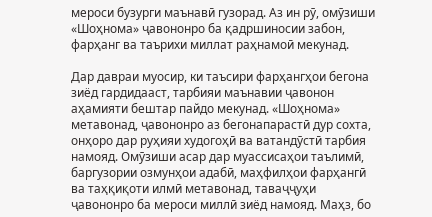мероси бузурги маънавӣ гузорад. Аз ин рӯ, омӯзиши «Шоҳнома» ҷавононро ба қадршиносии забон, фарҳанг ва таърихи миллат раҳнамоӣ мекунад.

Дар давраи муосир, ки таъсири фарҳангҳои бегона зиёд гардидааст, тарбияи маънавии ҷавонон аҳамияти бештар пайдо мекунад. «Шоҳнома» метавонад, ҷавононро аз бегонапарастӣ дур сохта, онҳоро дар руҳияи худогоҳӣ ва ватандӯстӣ тарбия намояд. Омӯзиши асар дар муассисаҳои таълимӣ, баргузории озмунҳои адабӣ, маҳфилҳои фарҳангӣ ва таҳқиқоти илмӣ метавонад, таваҷҷуҳи ҷавононро ба мероси миллӣ зиёд намояд. Маҳз, бо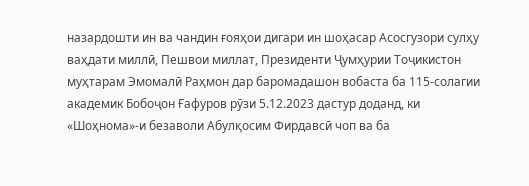назардошти ин ва чандин ғояҳои дигари ин шоҳасар Асосгузори сулҳу ваҳдати миллӣ, Пешвои миллат, Президенти Ҷумҳурии Тоҷикистон муҳтарам Эмомалӣ Раҳмон дар баромадашон вобаста ба 115-солагии академик Бобоҷон Ғафуров рӯзи 5.12.2023 дастур доданд, ки «Шоҳнома»-и безаволи Абулқосим Фирдавсӣ чоп ва ба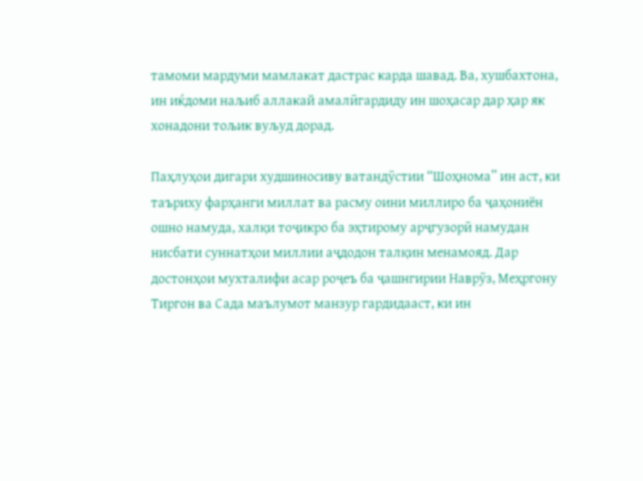тамоми мардуми мамлакат дастрас карда шавад. Ва, хушбахтона, ин иќдоми наљиб аллакай амалӣгардиду ин шоҳасар дар ҳар як хонадони тољик вуљуд дорад.

Паҳлуҳои дигари худшиносиву ватандӯстии “Шоҳнома” ин аст, ки таъриху фарҳанги миллат ва расму оини миллиро ба ҷаҳониён ошно намуда, халқи тоҷикро ба эҳтирому арҷгузорӣ намудан нисбати суннатҳои миллии аҷдодон талқин менамояд. Дар достонҳои мухталифи асар роҷеъ ба ҷашнгирии Наврӯз, Меҳргону Тиргон ва Сада маълумот манзур гардидааст, ки ин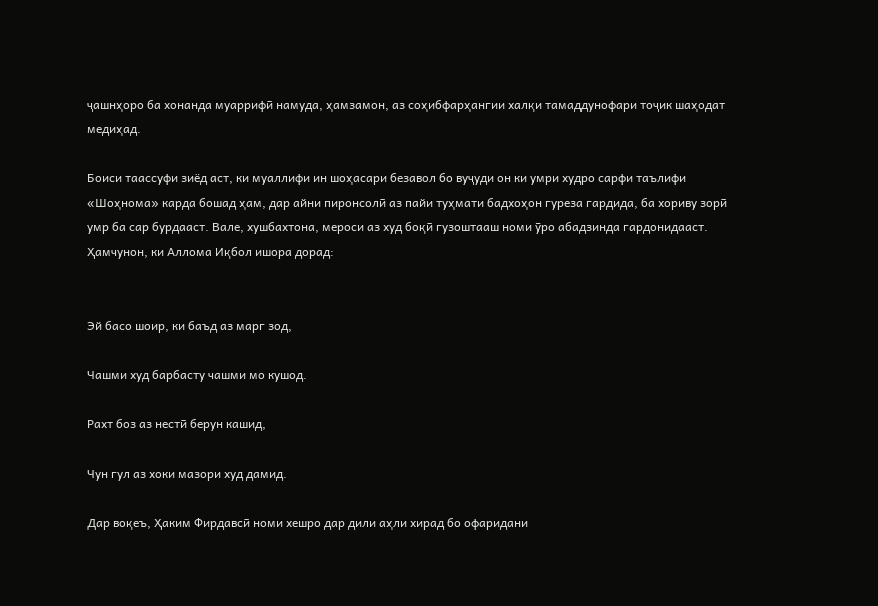ҷашнҳоро ба хонанда муаррифӣ намуда, ҳамзамон, аз соҳибфарҳангии халқи тамаддунофари тоҷик шаҳодат медиҳад.

Боиси таассуфи зиёд аст, ки муаллифи ин шоҳасари безавол бо вуҷуди он ки умри худро сарфи таълифи «Шоҳнома» карда бошад ҳам, дар айни пиронсолӣ аз пайи туҳмати бадхоҳон гуреза гардида, ба хориву зорӣ умр ба сар бурдааст. Вале, хушбахтона, мероси аз худ боқӣ гузоштааш номи ӯро абадзинда гардонидааст. Ҳамчунон, ки Аллома Иқбол ишора дорад:


Эй басо шоир, ки баъд аз марг зод,

Чашми худ барбасту чашми мо кушод.

Рахт боз аз нестӣ берун кашид,

Чун гул аз хоки мазори худ дамид.

Дар воқеъ, Ҳаким Фирдавсӣ номи хешро дар дили аҳли хирад бо офаридани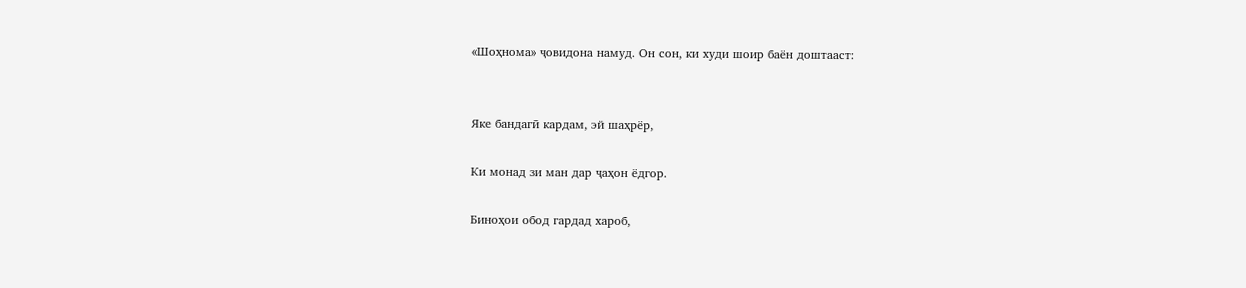«Шоҳнома» ҷовидона намуд. Он сон, ки худи шоир баён доштааст:


Яке бандагӣ кардам, эй шаҳрёр,

Ки монад зи ман дар ҷаҳон ёдгор.

Биноҳои обод гардад хароб,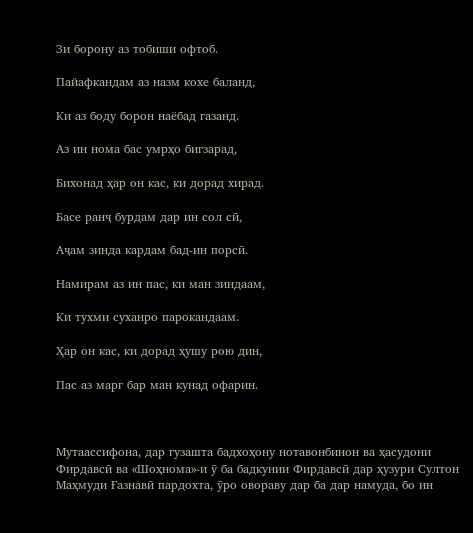Зи борону аз тобиши офтоб.

Пайафкандам аз назм кохе баланд,

Ки аз боду борон наёбад газанд.

Аз ин нома бас умрҳо бигзарад,

Бихонад ҳар он кас, ки дорад хирад.

Басе ранҷ бурдам дар ин сол сӣ,

Аҷам зинда кардам бад-ин порсӣ.

Намирам аз ин пас, ки ман зиндаам,

Ки тухми суханро парокандаам.

Ҳар он кас, ки дорад ҳушу рою дин,

Пас аз марг бар ман кунад офарин.



Мутаассифона, дар гузашта бадхоҳону нотавонбинон ва ҳасудони Фирдавсӣ ва «Шоҳнома»-и ӯ ба бадкунии Фирдавсӣ дар ҳузури Султон Маҳмуди Ғазнавӣ пардохта, ӯро овораву дар ба дар намуда, бо ин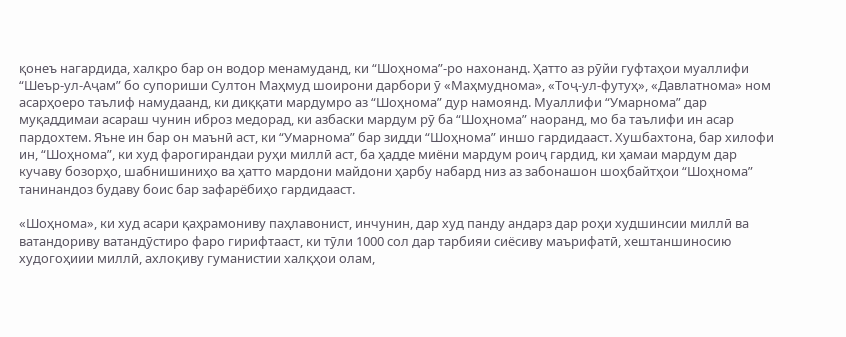қонеъ нагардида, халқро бар он водор менамуданд, ки “Шоҳнома”-ро нахонанд. Ҳатто аз рӯйи гуфтаҳои муаллифи “Шеър-ул-Аҷам” бо супориши Султон Маҳмуд шоирони дарбори ӯ «Маҳмуднома», «Тоҷ-ул-футуҳ», «Давлатнома» ном асарҳоеро таълиф намудаанд, ки диққати мардумро аз “Шоҳнома” дур намоянд. Муаллифи “Умарнома” дар муқаддимаи асараш чунин иброз медорад, ки азбаски мардум рӯ ба “Шоҳнома” наоранд, мо ба таълифи ин асар пардохтем. Яъне ин бар он маънӣ аст, ки “Умарнома” бар зидди “Шоҳнома” иншо гардидааст. Хушбахтона, бар хилофи ин, “Шоҳнома”, ки худ фарогирандаи руҳи миллӣ аст, ба ҳадде миёни мардум роиҷ гардид, ки ҳамаи мардум дар кучаву бозорҳо, шабнишиниҳо ва ҳатто мардони майдони ҳарбу набард низ аз забонашон шоҳбайтҳои “Шоҳнома” танинандоз будаву боис бар зафарёбиҳо гардидааст.

«Шоҳнома», ки худ асари қаҳрамониву паҳлавонист, инчунин, дар худ панду андарз дар роҳи худшинсии миллӣ ва ватандориву ватандӯстиро фаро гирифтааст, ки тӯли 1000 сол дар тарбияи сиёсиву маърифатӣ, хештаншиносию худогоҳиии миллӣ, ахлоқиву гуманистии халқҳои олам,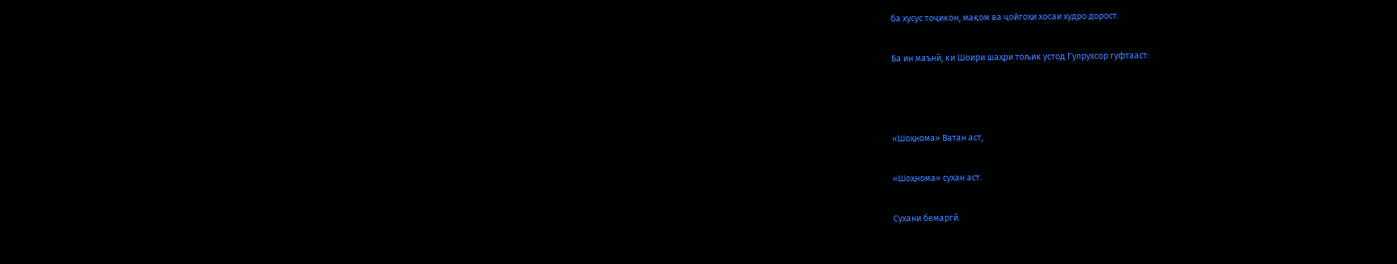ба хусус тоҷикон, мақом ва ҷойгоҳи хосаи худро дорост.

Ба ин маънӣ, ки Шоири шаҳри тољик устод Гулрухсор гуфтааст:



«Шоҳнома» Ватан аст,

«Шоҳнома» сухан аст.

Сухани бемаргӣ.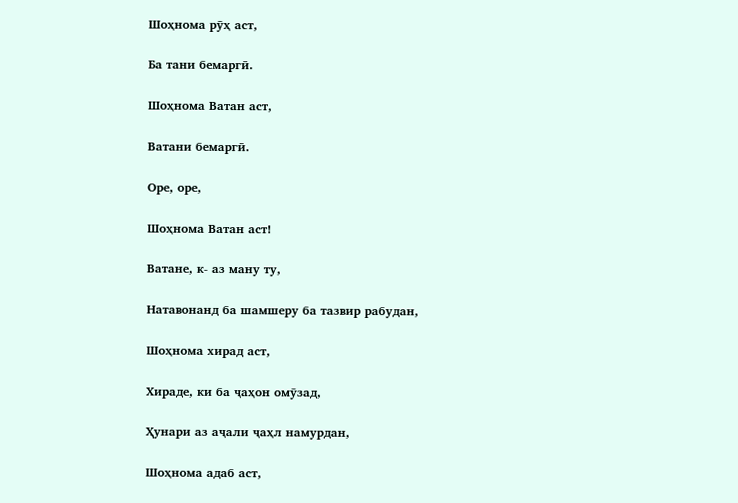Шоҳнома рӯҳ аст,

Ба тани бемаргӣ.

Шоҳнома Ватан аст,

Ватани бемаргӣ.

Оре, оре,

Шоҳнома Ватан аст!

Ватане, к- аз ману ту,

Натавонанд ба шамшеру ба тазвир рабудан,

Шоҳнома хирад аст,

Хираде, ки ба ҷаҳон омӯзад,

Ҳунари аз аҷали ҷаҳл намурдан,

Шоҳнома адаб аст,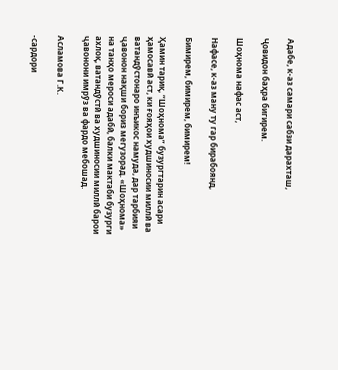Адабе, к-аз самари сабзи дарахташ,

Ҷовидон баҳра бигирем.

Шоҳнома нафас аст,

Нафасе, к-аз ману ту гар бирабоянд,

Бимирем, бимирем, бимирем!

Ҳамин тариқ, “Шоҳнома” бузургтарин асари ҳамосавӣ аст, ки ғояҳои худшиносии миллӣ ва ватандӯстонаро инъикос намуда, дар тарбияи ҷавонон нақши бориз мегузорад. «Шоҳнома» на танҳо мероси адабӣ, балки мактаби бузурги ахлоқ, ватандӯстӣ ва худшиносии миллӣ барои ҷавонони имрӯз ва фардо мебошад.

Асламова Г.К.

-сардори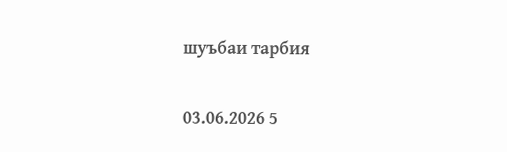шуъбаи тарбия


03.06.2026 5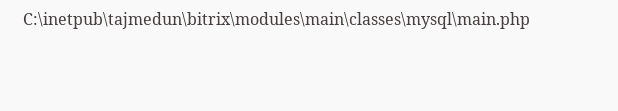C:\inetpub\tajmedun\bitrix\modules\main\classes\mysql\main.php